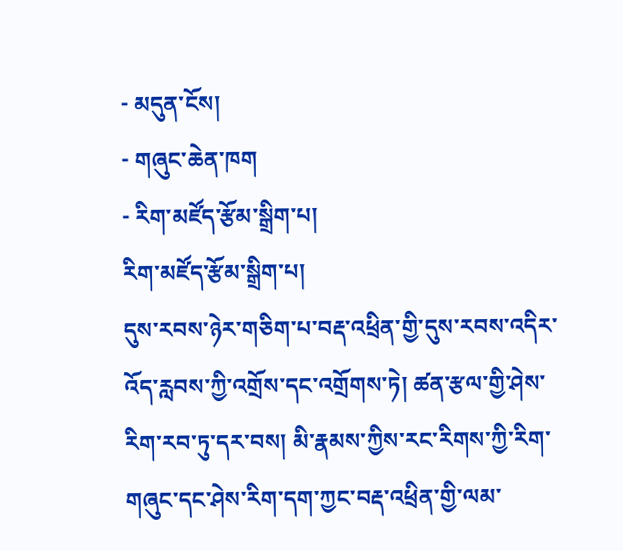- མདུན་ངོས།
- གཞུང་ཆེན་ཁག
- རིག་མཛོད་རྩོམ་སྒྲིག་པ།
རིག་མཛོད་རྩོམ་སྒྲིག་པ།
དུས་རབས་ཉེར་གཅིག་པ་བརྡ་འཕྲིན་གྱི་དུས་རབས་འདིར་འོད་རླབས་ཀྱི་འགྲོས་དང་འགྲོགས་ཏེ། ཚན་རྩལ་གྱི་ཤེས་རིག་རབ་ཏུ་དར་བས། མི་རྣམས་ཀྱིས་རང་རིགས་ཀྱི་རིག་གཞུང་དང་ཤེས་རིག་དག་ཀྱང་བརྡ་འཕྲིན་གྱི་ལམ་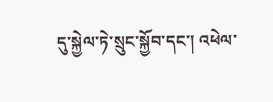དུ་སྐྱེལ་ཏེ་སྲུང་སྐྱོབ་དང་། འཕེལ་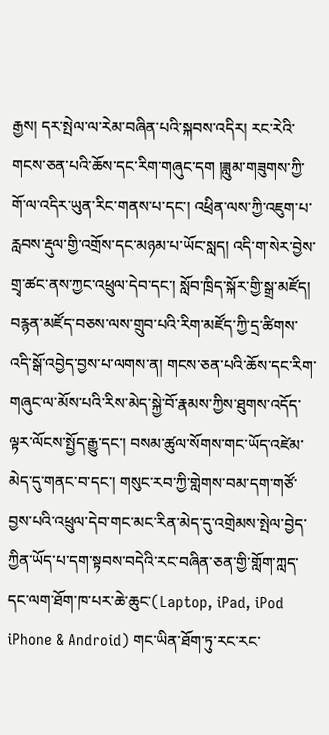རྒྱས། དར་སྤེལ་ལ་རེམ་བཞིན་པའི་སྐབས་འདིར། རང་རེའི་གངས་ཅན་པའི་ཆོས་དང་རིག་གཞུང་དག །ཟླུམ་གཟུགས་ཀྱི་གོ་ལ་འདིར་ཡུན་རིང་གནས་པ་དང་། འཕྲིན་ལས་ཀྱི་འཇུག་པ་རླབས་རྡུལ་གྱི་འགྲོས་དང་མཉམ་པ་ཡོང་སླད། འདི་ག་སེར་བྱེས་གྲྭ་ཚང་ནས་ཀྱང་འཕྲུལ་དེབ་དང་། སློབ་ཁྲིད་སྐོར་གྱི་སྒྲ་མཛོད། བརྙན་མཛོད་བཅས་ལས་གྲུབ་པའི་རིག་མཛོད་ཀྱི་དྲ་ཚིགས་འདི་སྒོ་འབྱེད་བྱས་པ་ལགས་ན། གངས་ཅན་པའི་ཆོས་དང་རིག་གཞུང་ལ་མོས་པའི་རིས་མེད་སྐྱེ་བོ་རྣམས་ཀྱིས་ཐུགས་འདོད་ལྟར་ལོངས་སྤྱོད་རྒྱུ་དང་། བསམ་ཚུལ་སོགས་གང་ཡོད་འཛེམ་མེད་དུ་གནང་བ་དང་། གསུང་རབ་ཀྱི་གླེགས་བམ་དག་གཙོ་བྱས་པའི་འཕྲུལ་དེབ་གང་མང་རིན་མེད་དུ་འགྲེམས་སྤེལ་བྱེད་ཀྱིན་ཡོད་པ་དག་སྟབས་བདེའི་རང་བཞིན་ཅན་གྱི་གློག་ཀླད་དང་ལག་ཐོག་ཁ་པར་ཆེ་ཆུང་(Laptop, iPad, iPod iPhone & Android) གང་ཡིན་ཐོག་ཏུ་རང་རང་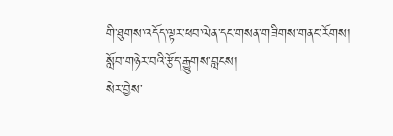གི་ཐུགས་འདོད་ལྟར་ཕབ་ལེན་དང་གསན་གཟིགས་གནང་རོགས།
སློབ་གཉེར་བའི་རྩོད་རྒྱུགས་བླངས།
སེར་བྱེས་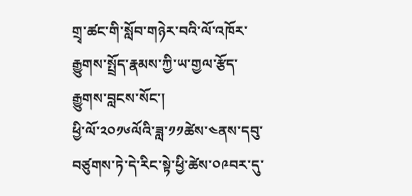གྲྭ་ཚང་གི་སློབ་གཉེར་བའི་ལོ་འཁོར་རྒྱུགས་སྤྲོད་རྣམས་ཀྱི་ཡ་གྱལ་རྩོད་རྒྱུགས་བླངས་སོང་།
ཕྱི་ལོ་༢༠༡༦ལོའི་ཟླ་༡༡ཚེས་༤ནས་དབུ་བཙུགས་ཏེ་དེ་རིང་སྟེ་ཕྱི་ཚེས་༠༩བར་དུ་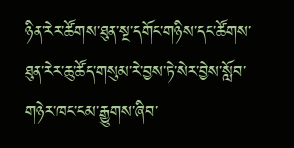ཉིན་རེར་ཚོགས་ཐུན་སྔ་དགོང་གཉིས་དང་ཚོགས་ཐུན་རེར་ཆུ་ཚོད་གསུམ་རེ་བྱས་ཏེ་སེར་བྱེས་སློབ་གཉེར་ཁང་ངམ་རྒྱུགས་ཞིབ་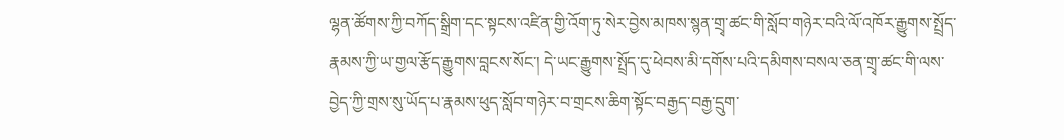ལྷན་ཚོགས་ཀྱི་བཀོད་སྒྲིག་དང་སྟངས་འཛིན་གྱི་འོག་ཏུ་སེར་བྱེས་མཁས་སྙན་གྲྭ་ཚང་གི་སློབ་གཉེར་བའི་ལོ་འཁོར་རྒྱུགས་སྤྲོད་རྣམས་ཀྱི་ཡ་གྱལ་རྩོད་རྒྱུགས་བླངས་སོང་། དེ་ཡང་རྒྱུགས་སྤྲོད་དུ་ཕེབས་མི་དགོས་པའི་དམིགས་བསལ་ཅན་གྲྭ་ཚང་གི་ལས་བྱེད་ཀྱི་གྲས་སུ་ཡོད་པ་རྣམས་ཕུད་སློབ་གཉེར་བ་གྲངས་ཆིག་སྟོང་བརྒྱད་བརྒྱ་དྲུག་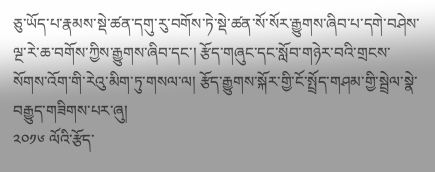ཅུ་ཡོད་པ་རྣམས་སྡེ་ཚན་དགུ་རུ་བགོས་ཏེ་སྡེ་ཚན་སོ་སོར་རྒྱུགས་ཞིབ་པ་དགེ་བཤེས་ལྔ་རེ་ཆ་བགོས་ཀྱིས་རྒྱུགས་ཞིབ་དང་། རྩོད་གཞུང་དང་སློབ་གཉེར་བའི་གྲངས་སོགས་འོག་གི་རེའུ་མིག་ཏུ་གསལ་ལ། རྩོད་རྒྱུགས་སྐོར་གྱི་ངོ་སྤྲོད་གཤམ་གྱི་སྦྲེལ་སྣེ་བརྒྱུད་གཟིགས་པར་ཞུ།
༢༠༡༦ ལོའི་རྩོད་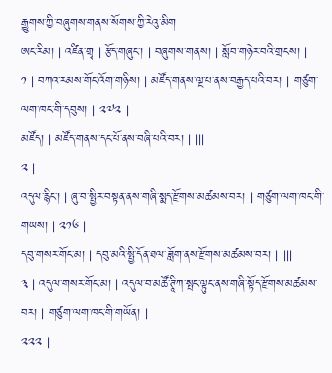རྒྱུགས་ཀྱི་བཞུགས་གནས་སོགས་ཀྱི་རེའུ་མིག
ཨང་རིམ། | འཛིན་གྲྭ | རྩོད་གཞུང་། | བཞུགས་གནས། | སློབ་གཉེར་བའི་གྲངས། |
༡ | བཀའ་རམས་གོང་འོག་གཉིས། | མཛོད་གནས་ལྔ་པ་ནས་བརྒྱད་པའི་བར། | གཙུག་ལག་ཁང་གི་དབུས། | ༢༧༢ |
མཛོད། | མཛོད་གནས་དང་པོ་ནས་བཞི་པའི་བར། | |||
༢ |
འདུལ་རྙིང་། | ཞུ་བ་སྤྱིར་བསྟན་ནས་གཞི་སྨད་རྫོགས་མཚམས་བར། | གཙུག་ལག་ཁང་གི་གཡས། | ༢༡༦ |
དབུ་གསར་གོང་མ། | དབུ་མའི་སྤྱི་དོན་ཐལ་ཟློག་ནས་རྫོགས་མཚམས་བར། | |||
༣ | འདུལ་གསར་གོང་མ། | འདུལ་བ་མཚོ་ཊཱིཀ་སྤང་ལྟུང་ནས་གཞི་སྟོད་རྫོགས་མཚམས་བར། | གཙུག་ལག་ཁང་གི་གཡོན། |
༢༢༢ |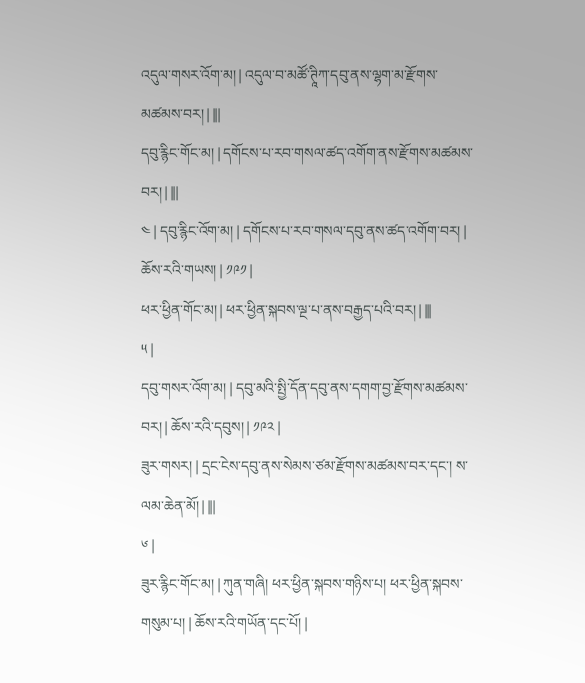འདུལ་གསར་འོག་མ། | འདུལ་བ་མཚོ་ཊཱིཀ་དབུ་ནས་ལྷག་མ་རྫོགས་མཚམས་བར། | |||
དབུ་རྙིང་གོང་མ། | དགོངས་པ་རབ་གསལ་ཚད་འགོག་ནས་རྫོགས་མཚམས་བར། | |||
༤ | དབུ་རྙིང་འོག་མ། | དགོངས་པ་རབ་གསལ་དབུ་ནས་ཚད་འགོག་བར། | ཆོས་རའི་གཡས། | ༡༩༡ |
ཕར་ཕྱིན་གོང་མ། | ཕར་ཕྱིན་སྐབས་ལྔ་པ་ནས་བརྒྱད་པའི་བར། | |||
༥ |
དབུ་གསར་འོག་མ། | དབུ་མའི་སྤྱི་དོན་དབུ་ནས་དགག་བྱ་རྫོགས་མཚམས་བར། | ཆོས་རའི་དབུས། | ༡༩༢ |
ཟུར་གསར། | དྲང་ངེས་དབུ་ནས་སེམས་ཙམ་རྫོགས་མཚམས་བར་དང་། ས་ལམ་ཆེན་མོ། | |||
༦ |
ཟུར་རྙིང་གོང་མ། | ཀུན་གཞི། ཕར་ཕྱིན་སྐབས་གཉིས་པ། ཕར་ཕྱིན་སྐབས་གསུམ་པ། | ཆོས་རའི་གཡོན་དང་པོ། |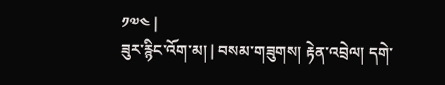༡༧༤ |
ཟུར་རྙིང་འོག་མ། | བསམ་གཟུགས། རྟེན་འབྲེལ། དགེ་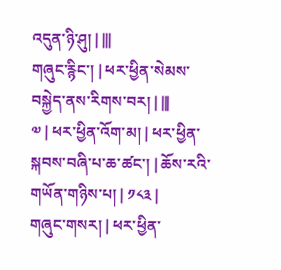འདུན་ཉི་ཤུ། | |||
གཞུང་རྙིང་། | ཕར་ཕྱིན་སེམས་བསྐྱེད་ནས་རིགས་བར། | |||
༧ | ཕར་ཕྱིན་འོག་མ། | ཕར་ཕྱིན་སྐབས་བཞི་པ་ཆ་ཚང་། | ཆོས་རའི་གཡོན་གཉིས་པ། | ༡༨༣ |
གཞུང་གསར། | ཕར་ཕྱིན་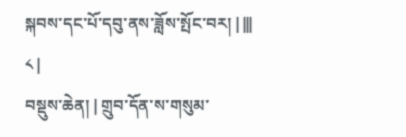སྐབས་དང་པོ་དབུ་ནས་ཟློས་སྤོང་བར། | |||
༨ |
བསྡུས་ཆེན། | གྲུབ་དོན་ས་གསུམ་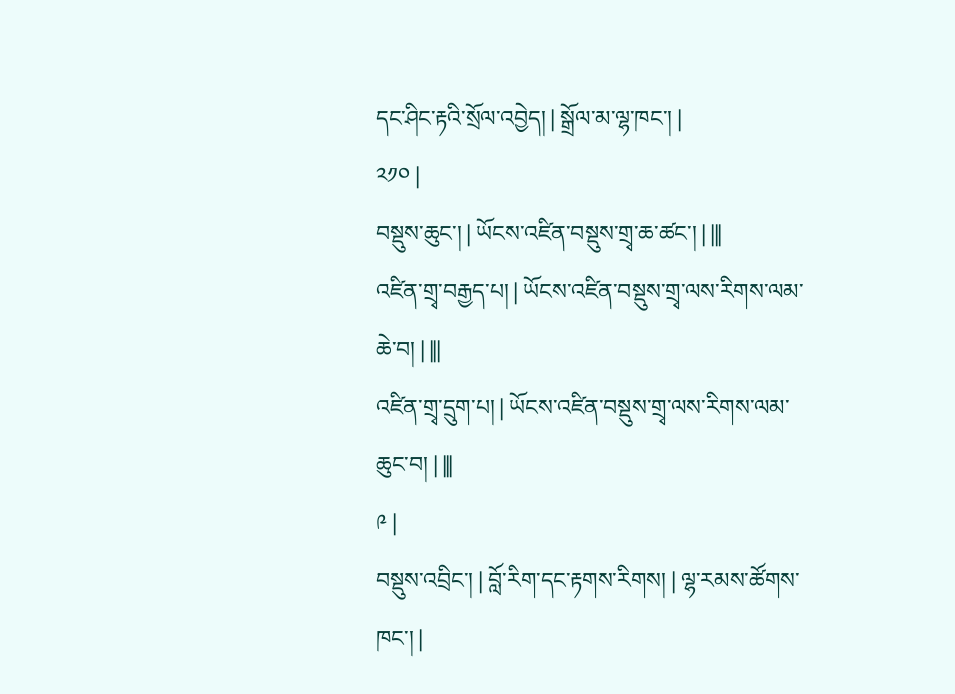དང་ཤིང་རྟའི་སྲོལ་འབྱེད། | སྒྲོལ་མ་ལྷ་ཁང་། |
༢༡༠ |
བསྡུས་ཆུང་། | ཡོངས་འཛིན་བསྡུས་གྲྭ་ཆ་ཚང་། | |||
འཛིན་གྲྭ་བརྒྱད་པ། | ཡོངས་འཛིན་བསྡུས་གྲྭ་ལས་རིགས་ལམ་ཆེ་བ། | |||
འཛིན་གྲྭ་དྲུག་པ། | ཡོངས་འཛིན་བསྡུས་གྲྭ་ལས་རིགས་ལམ་ཆུང་བ། | |||
༩ |
བསྡུས་འབྲིང་། | བློ་རིག་དང་རྟགས་རིགས། | ལྷ་རམས་ཚོགས་ཁང་། |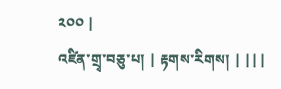༢༠༠ |
འཛིན་གྲྭ་བཅུ་པ། | རྟགས་རིགས། | |||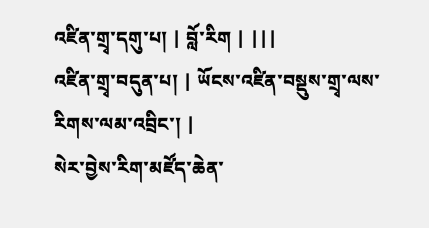འཛིན་གྲྭ་དགུ་པ། | བློ་རིག | |||
འཛིན་གྲྭ་བདུན་པ། | ཡོངས་འཛིན་བསྡུས་གྲྭ་ལས་རིགས་ལམ་འབྲིང་། |
སེར་བྱེས་རིག་མཛོད་ཆེན་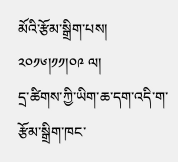མོའི་རྩོམ་སྒྲིག་པས། ༢༠༡༦།༡༡།༠༩ ལ།
དྲ་ཚིགས་ཀྱི་ཡིག་ཆ་དག་འདི་ག་རྩོམ་སྒྲིག་ཁང་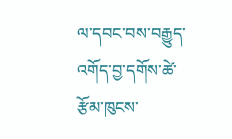ལ་དབང་བས་བརྒྱུད་འགོད་བྱ་དགོས་ཚེ་རྩོམ་ཁུངས་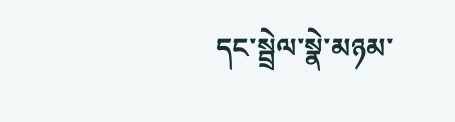དང་སྦྲེལ་སྣེ་མཉམ་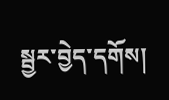སྦྱར་བྱེད་དགོས།